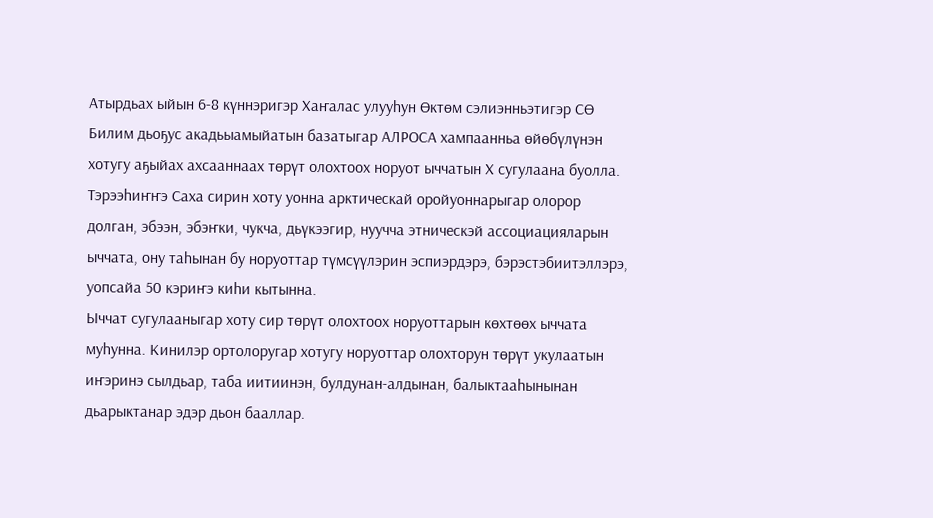Атырдьах ыйын 6-8 күннэригэр Хаҥалас улууһун Өктөм сэлиэнньэтигэр СӨ Билим дьоҕус акадьыамыйатын базатыгар АЛРОСА хампаанньа өйөбүлүнэн хотугу аҕыйах ахсааннаах төрүт олохтоох норуот ыччатын Х сугулаана буолла. Тэрээһиҥҥэ Саха сирин хоту уонна арктическай оройуоннарыгар олорор долган, эбээн, эбэҥки, чукча, дьүкээгир, нуучча этническэй ассоциацияларын ыччата, ону таһынан бу норуоттар түмсүүлэрин эспиэрдэрэ, бэрэстэбиитэллэрэ, уопсайа 50 кэриҥэ киһи кытынна.
Ыччат сугулааныгар хоту сир төрүт олохтоох норуоттарын көхтөөх ыччата муһунна. Кинилэр ортолоругар хотугу норуоттар олохторун төрүт укулаатын иҥэринэ сылдьар, таба иитиинэн, булдунан-алдынан, балыктааһынынан дьарыктанар эдэр дьон бааллар.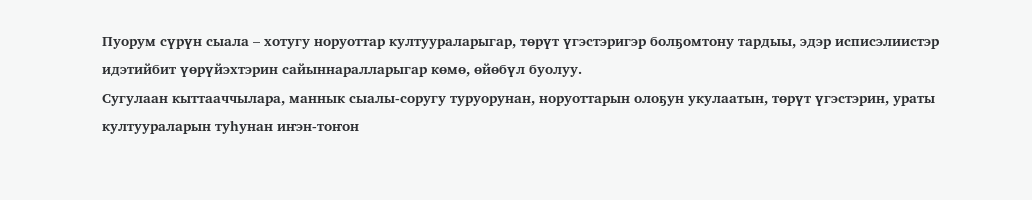Пуорум сүрүн сыала – хотугу норуоттар култуураларыгар, төрүт үгэстэригэр болҕомтону тардыы, эдэр исписэлиистэр идэтийбит үөрүйэхтэрин сайыннаралларыгар көмө, өйөбүл буолуу.
Сугулаан кыттааччылара, маннык сыалы-соругу туруорунан, норуоттарын олоҕун укулаатын, төрүт үгэстэрин, ураты култуураларын туһунан иҥэн-тоҥон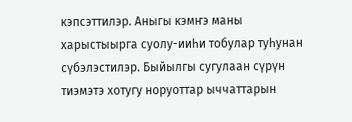кэпсэттилэр. Аныгы кэмҥэ маны харыстыырга суолу-ииһи тобулар туһунан сүбэлэстилэр. Быйылгы сугулаан сүрүн тиэмэтэ хотугу норуоттар ыччаттарын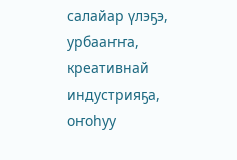салайар үлэҕэ, урбааҥҥа, креативнай индустрияҕа, оҥоһуу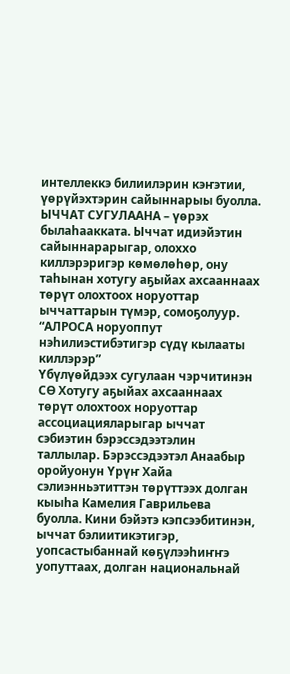интеллеккэ билиилэрин кэҥэтии, үөрүйэхтэрин сайыннарыы буолла.
ЫЧЧАТ СУГУЛААНА – үөрэх былаһаакката. Ыччат идиэйэтин сайыннарарыгар, олоххо киллэрэригэр көмөлөһөр, ону таһынан хотугу аҕыйах ахсааннаах төрүт олохтоох норуоттар ыччаттарын түмэр, сомоҕолуур.
“АЛРОСА норуоппут нэһилиэстибэтигэр сүдү кылааты киллэрэр”
Үбүлүөйдээх сугулаан чэрчитинэн СӨ Хотугу аҕыйах ахсааннаах төрүт олохтоох норуоттар ассоциацияларыгар ыччат сэбиэтин бэрэссэдээтэлин таллылар. Бэрэссэдээтэл Анаабыр оройуонун Үрүҥ Хайа сэлиэнньэтиттэн төрүттээх долган кыыһа Камелия Гаврильева буолла. Кини бэйэтэ кэпсээбитинэн, ыччат бэлиитикэтигэр, уопсастыбаннай көҕүлээһиҥҥэ уопуттаах, долган национальнай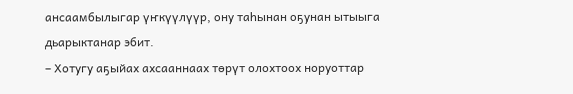ансаамбылыгар үҥкүүлүүр, ону таһынан оҕунан ытыыга дьарыктанар эбит.
– Хотугу аҕыйах ахсааннаах төрүт олохтоох норуоттар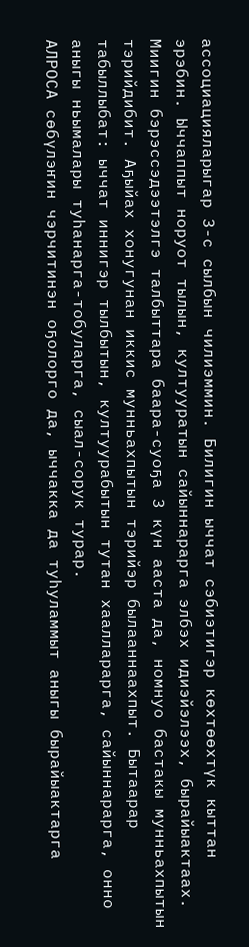ассоциацияларыгар 3-с сылбын чилиэммин. Билигин ыччат сэбиэтигэр көхтөөхтүк кыттан эрэбин. Ыччаппыт норуот тылын, култууратын сайыннарарга элбэх идиэйэлээх, бырайыактаах. Миигин бэрэссэдээтэлгэ талбыттара баара-суоҕа 3 күн ааста да, номнуо бастакы мунньахпытын тэрийдибит. Аҕыйах хонугунан иккис мунньахпытын тэрийэр былааннаахпыт. Бытаарар табыллыбат: ыччат иннигэр тылбытын, култуурабытын тутан хаалларарга, сайыннарарга, онно аныгы ньымалары туһанарга-тобуларга, сыал-сорук турар.
АЛРОСА сөбүлэҥин чэрчитинэн оҕолорго да, ыччакка да туһуламмыт аныгы бырайыактарга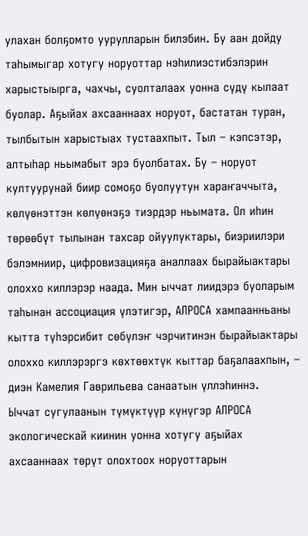улахан болҕомто уурулларын билэбин. Бу аан дойду таһымыгар хотугу норуоттар нэһилиэстибэлэрин харыстыырга, чахчы, суолталаах уонна сүдү кылаат буолар. Аҕыйах ахсааннаах норуот, бастатан туран, тылбытын харыстыах тустаахпыт. Тыл – кэпсэтэр, алтыһар ньымабыт эрэ буолбатах. Бу – норуот култуурунай биир сомоҕо буолуутун хараҥаччыта, көлүөнэттэн көлүөнэҕэ тиэрдэр ньымата. Ол иһин төрөөбүт тылынан тахсар ойуулуктары, биэриилэри бэлэмниир, цифровизацияҕа аналлаах бырайыактары олоххо киллэрэр наада. Мин ыччат лиидэрэ буоларым таһынан ассоциация үлэтигэр, АЛРОСА хампаанньаны кытта түһэрсибит сөбүлэҥ чэрчитинэн бырайыактары олоххо киллэрэргэ көхтөөхтүк кыттар баҕалаахпын, – диэн Камелия Гаврильева санаатын үллэһиннэ.
Ыччат сугулаанын түмүктүүр күнүгэр АЛРОСА экологическай киинин уонна хотугу аҕыйах ахсааннаах төрүт олохтоох норуоттарын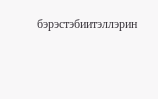бэрэстэбиитэллэрин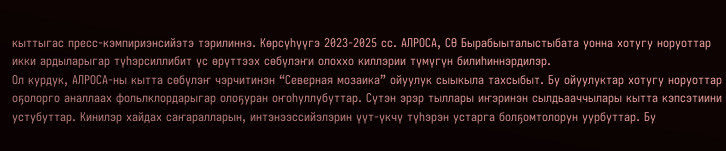кыттыгас пресс-кэмпириэнсийэтэ тэрилиннэ. Көрсүһүүгэ 2023-2025 сс. АЛРОСА, СӨ Бырабыыталыстыбата уонна хотугу норуоттар икки ардыларыгар түһэрсиллибит үс өрүттээх сөбүлэҥи олоххо киллэрии түмүгүн билиһиннэрдилэр.
Ол курдук, АЛРОСА-ны кытта сөбүлэҥ чэрчитинэн “Северная мозаика” ойуулук сыыкыла тахсыбыт. Бу ойуулуктар хотугу норуоттар оҕолорго аналлаах фольлклордарыгар олоҕуран оҥоһуллубуттар. Сүтэн эрэр тыллары иҥэринэн сылдьааччылары кытта кэпсэтиини устубуттар. Кинилэр хайдах саҥаралларын, интэнээссийэлэрин үүт-үкчү түһэрэн устарга болҕомтолорун уурбуттар. Бу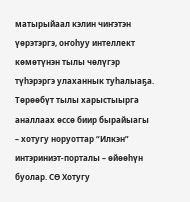матырыйаал кэлин чиҥэтэн үөрэтэргэ, оҥоһуу интеллект көмөтүнэн тылы чөлүгэр түһэрэргэ улаханнык туһалыаҕа.
Төрөөбүт тылы харыстыырга аналлаах өссө биир бырайыагы – хотугу норуоттар “Илкэн” интэриниэт-порталы – өйөөһүн буолар. СӨ Хотугу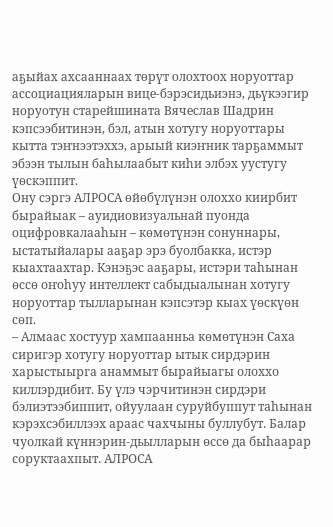аҕыйах ахсааннаах төрүт олохтоох норуоттар ассоциацияларын вице-бэрэсидьиэнэ, дьүкээгир норуотун старейшината Вячеслав Шадрин кэпсээбитинэн, бэл, атын хотугу норуоттары кытта тэҥнээтэххэ, арыый киэҥник тарҕаммыт эбээн тылын баһылаабыт киһи элбэх уустугу үөскэппит.
Ону сэргэ АЛРОСА өйөбүлүнэн олоххо киирбит бырайыак – ауидиовизуальнай пуонда оцифровкалааһын – көмөтүнэн сонуннары, ыстатыйалары ааҕар эрэ буолбакка, истэр кыахтаахтар. Кэнэҕэс ааҕары, истэри таһынан өссө оҥоһуу интеллект сабыдыалынан хотугу норуоттар тылларынан кэпсэтэр кыах үөскүөн сөп.
– Алмаас хостуур хампаанньа көмөтүнэн Саха сиригэр хотугу норуоттар ытык сирдэрин харыстыырга анаммыт бырайыагы олоххо киллэрдибит. Бу үлэ чэрчитинэн сирдэри бэлиэтээбиппит, ойуулаан суруйбуппут таһынан кэрэхсэбиллээх араас чахчыны буллубут. Балар чуолкай күннэрин-дьылларын өссө да быһаарар соруктаахпыт. АЛРОСА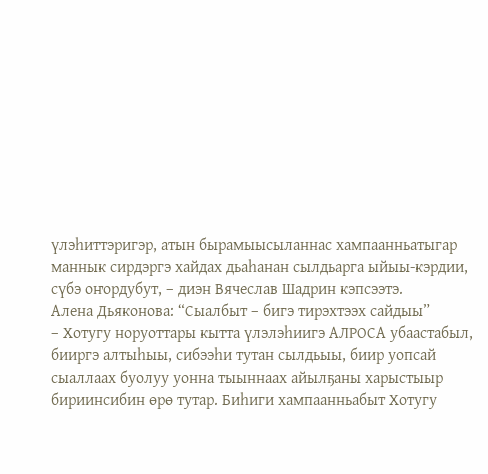үлэһиттэригэр, атын бырамыысыланнас хампаанньатыгар маннык сирдэргэ хайдах дьаһанан сылдьарга ыйыы-кэрдии, сүбэ оҥордубут, – диэн Вячеслав Шадрин кэпсээтэ.
Алена Дьяконова: “Сыалбыт – бигэ тирэхтээх сайдыы”
– Хотугу норуоттары кытта үлэлэһиигэ АЛРОСА убаастабыл, бииргэ алтыһыы, сибээһи тутан сылдьыы, биир уопсай сыаллаах буолуу уонна тыыннаах айылҕаны харыстыыр бириинсибин өрө тутар. Биһиги хампаанньабыт Хотугу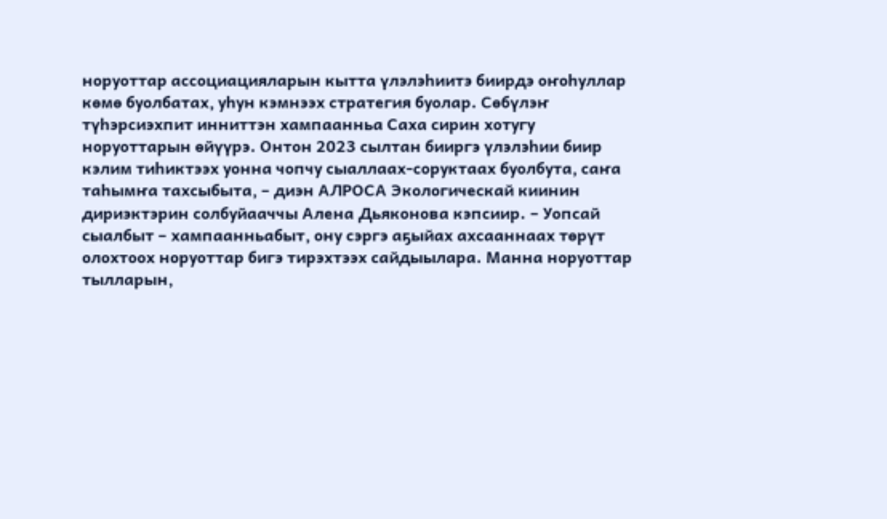норуоттар ассоциацияларын кытта үлэлэһиитэ биирдэ оҥоһуллар көмө буолбатах, уһун кэмнээх стратегия буолар. Сөбүлэҥ түһэрсиэхпит инниттэн хампаанньа Саха сирин хотугу норуоттарын өйүүрэ. Онтон 2023 сылтан бииргэ үлэлэһии биир кэлим тиһиктээх уонна чопчу сыаллаах-соруктаах буолбута, саҥа таһымҥа тахсыбыта, – диэн АЛРОСА Экологическай киинин дириэктэрин солбуйааччы Алена Дьяконова кэпсиир. – Уопсай сыалбыт – хампаанньабыт, ону сэргэ аҕыйах ахсааннаах төрүт олохтоох норуоттар бигэ тирэхтээх сайдыылара. Манна норуоттар тылларын,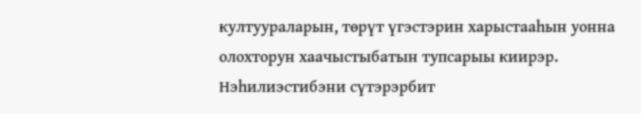култуураларын, төрүт үгэстэрин харыстааһын уонна олохторун хаачыстыбатын тупсарыы киирэр.
Нэһилиэстибэни сүтэрэрбит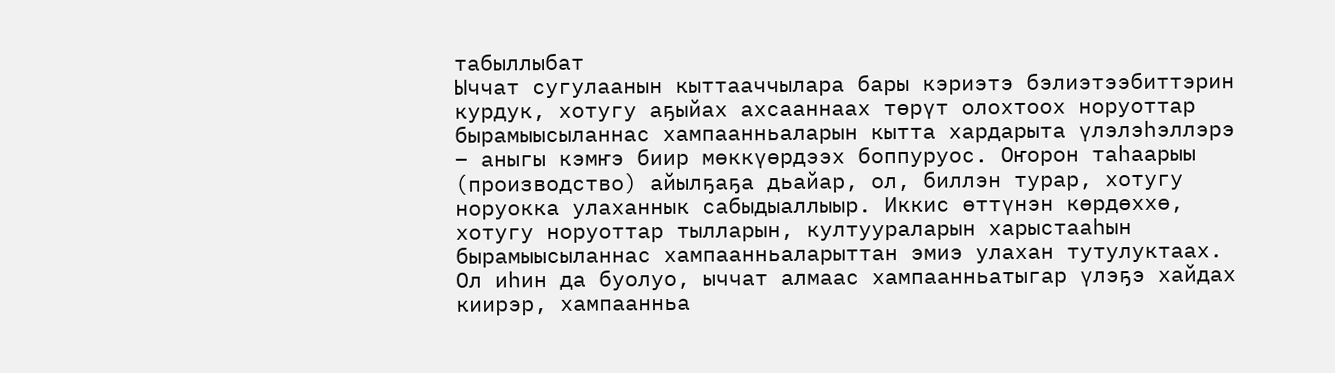табыллыбат
Ыччат сугулаанын кыттааччылара бары кэриэтэ бэлиэтээбиттэрин курдук, хотугу аҕыйах ахсааннаах төрүт олохтоох норуоттар бырамыысыланнас хампаанньаларын кытта хардарыта үлэлэһэллэрэ – аныгы кэмҥэ биир мөккүөрдээх боппуруос. Оҥорон таһаарыы (производство) айылҕаҕа дьайар, ол, биллэн турар, хотугу норуокка улаханнык сабыдыаллыыр. Иккис өттүнэн көрдөххө, хотугу норуоттар тылларын, култуураларын харыстааһын бырамыысыланнас хампаанньаларыттан эмиэ улахан тутулуктаах. Ол иһин да буолуо, ыччат алмаас хампаанньатыгар үлэҕэ хайдах киирэр, хампаанньа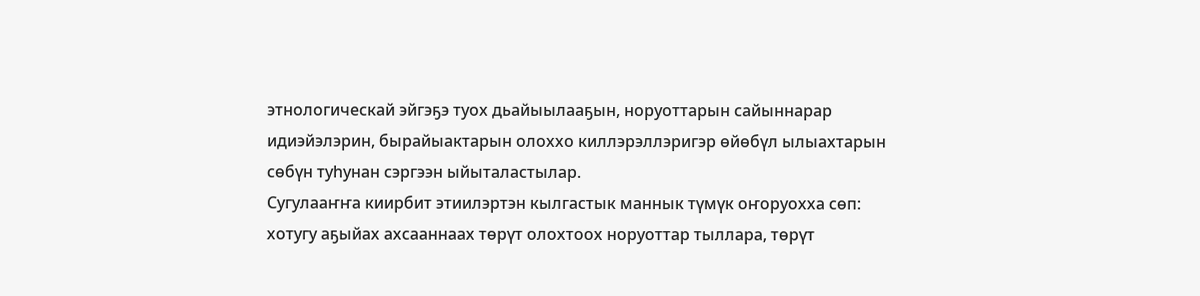этнологическай эйгэҕэ туох дьайыылааҕын, норуоттарын сайыннарар идиэйэлэрин, бырайыактарын олоххо киллэрэллэригэр өйөбүл ылыахтарын сөбүн туһунан сэргээн ыйыталастылар.
Сугулааҥҥа киирбит этиилэртэн кылгастык маннык түмүк оҥоруохха сөп: хотугу аҕыйах ахсааннаах төрүт олохтоох норуоттар тыллара, төрүт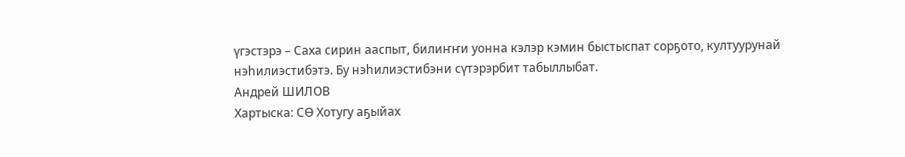үгэстэрэ – Саха сирин ааспыт, билиҥҥи уонна кэлэр кэмин быстыспат сорҕото, култуурунай нэһилиэстибэтэ. Бу нэһилиэстибэни сүтэрэрбит табыллыбат.
Андрей ШИЛОВ
Хартыска: СӨ Хотугу аҕыйах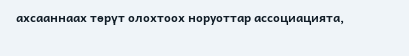ахсааннаах төрүт олохтоох норуоттар ассоциацията,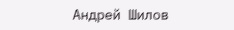Андрей Шилов